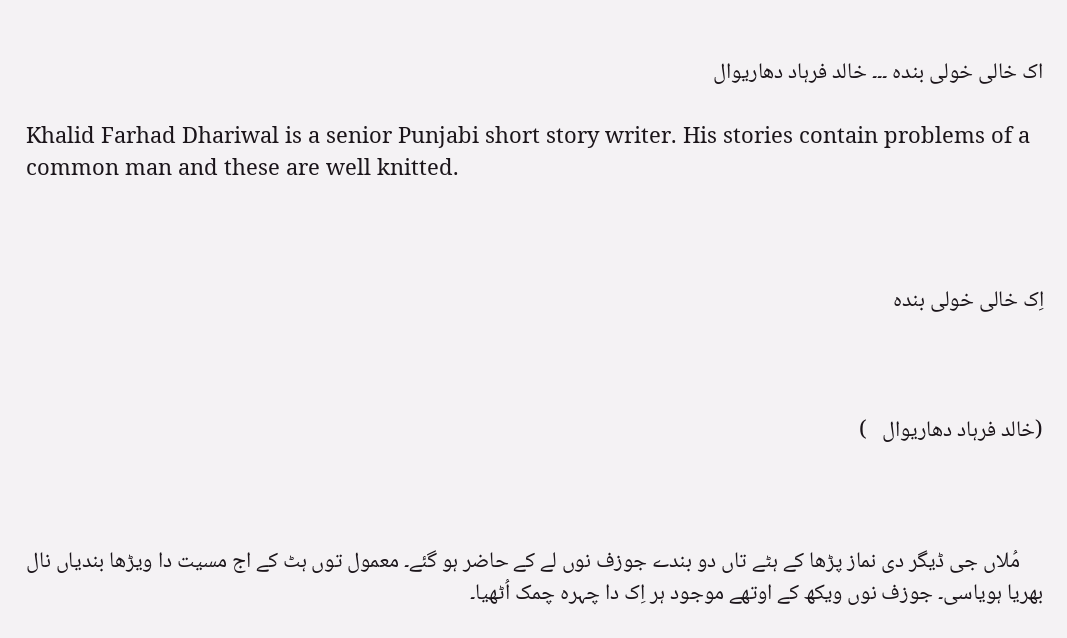اک خالی خولی بندہ ۔۔۔ خالد فرہاد دھاریوال

Khalid Farhad Dhariwal is a senior Punjabi short story writer. His stories contain problems of a common man and these are well knitted.



اِک خالی خولی بندہ



(خالد فرہاد دھاریوال   )



     مُلاں جی ڈیگر دی نماز پڑھا کے ہٹے تاں دو بندے جوزف نوں لے کے حاضر ہو گئے۔ معمول توں ہٹ کے اج مسیت دا ویڑھا بندیاں نال بھریا ہویاسی۔ جوزف نوں ویکھ کے اوتھے موجود ہر اِک دا چہرہ چمک اُٹھیا۔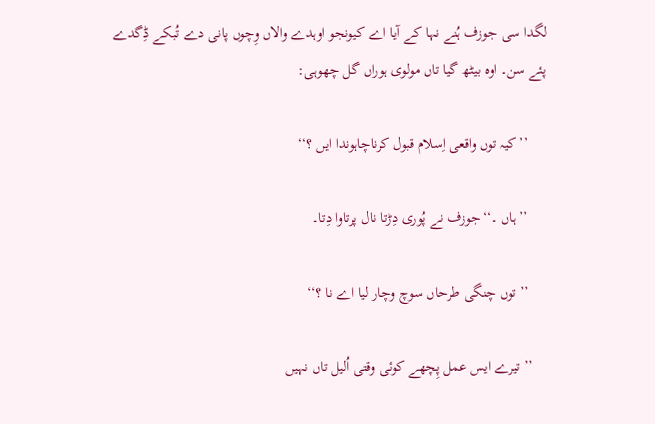لگدا سی جوزف ہُنے نہا کے آیا اے کیونجو اوہدے والاں وِچوں پانی دے تُبکے ڈِگدے پئے سن۔ اوہ بیٹھ گیا تاں مولوی ہوراں گل چھوہی:

     ’’کیہ توں واقعی اِسلام قبول کرناچاہوندا ایں ؟‘‘

     ’’ہاں ۔‘‘جوزف نے پُوری دِڑتا نال پرتاوا دِتا۔

     ’’ توں چنگی طرحاں سوچ وچار لیا اے نا ؟‘‘

    ’’ تیرے ایس عمل پِچھے کوئی وقتی اُلیل تاں نہیں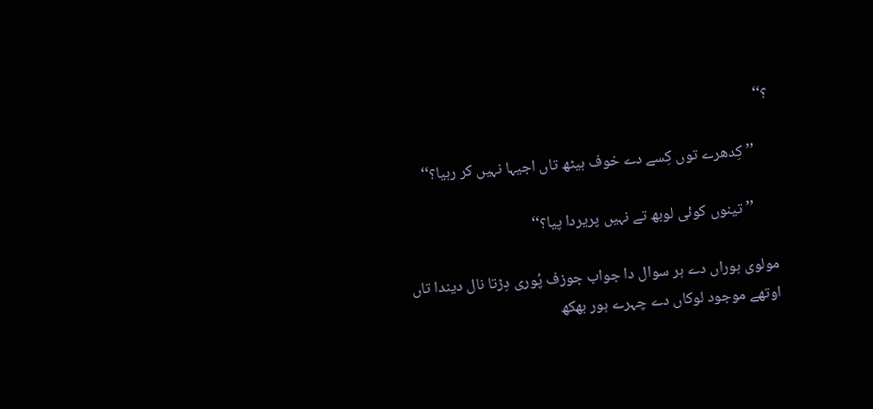؟‘‘

     ’’ کِدھرے توں کِسے دے خوف ہیٹھ تاں اجیہا نہیں کر رہیا؟‘‘

      ’’ تینوں کوئی لوبھ تے نہیں پریردا پیا؟‘‘

مولوی ہوراں دے ہر سوال دا جواب جوزف پُوری دِڑتا نال دیندا تاں اوتھے موجود لوکاں دے چہرے ہور بھکھ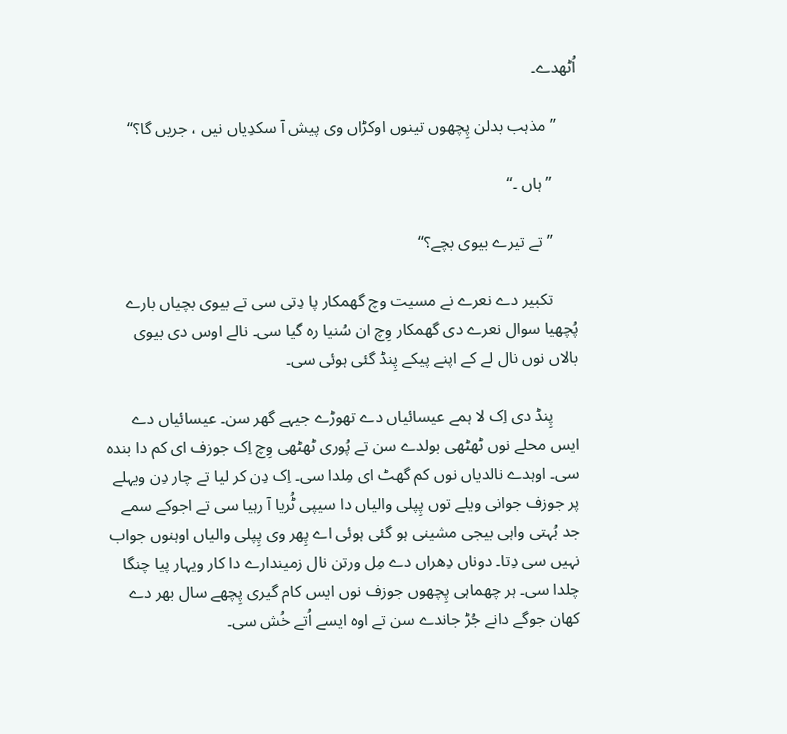اُٹھدے۔

     ’’ مذہب بدلن پِچھوں تینوں اوکڑاں وی پیش آ سکدِیاں نیں ، جریں گا؟‘‘

      ’’ ہاں ۔‘‘

      ’’ تے تیرے بیوی بچے؟‘‘

      تکبیر دے نعرے نے مسیت وچ گھمکار پا دِتی سی تے بیوی بچیاں بارے پُچھیا سوال نعرے دی گھمکار وِچ ان سُنیا رہ گیا سی۔ نالے اوس دی بیوی بالاں نوں نال لے کے اپنے پیکے پِنڈ گئی ہوئی سی۔

      پِنڈ دی اِک لا ہمے عیسائیاں دے تھوڑے جیہے گھر سن۔ عیسائیاں دے ایس محلے نوں ٹھٹھی بولدے سن تے پُوری ٹھٹھی وِچ اِک جوزف ای کم دا بندہ سی۔ اوہدے نالدیاں نوں کم گھٹ ای مِلدا سی۔ اِک دِن کر لیا تے چار دِن ویہلے پر جوزف جوانی ویلے توں پِپلی والیاں دا سیپی ٹُریا آ رہیا سی تے اجوکے سمے جد بُہتی واہی بیجی مشینی ہو گئی ہوئی اے پِھر وی پِپلی والیاں اوہنوں جواب نہیں سی دِتا۔ دوناں دِھراں دے مِل ورتن نال زمیندارے دا کار ویہار پیا چنگا چلدا سی۔ ہر چھماہی پِچھوں جوزف نوں ایس کام گیری پِچھے سال بھر دے کھان جوگے دانے جُڑ جاندے سن تے اوہ ایسے اُتے خُش سی۔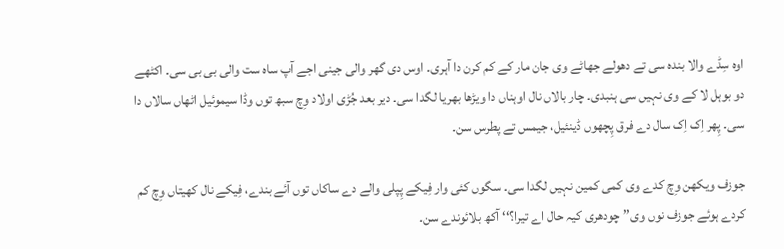اوہ سِڈے والا بندہ سی تے دھولے جھاٹے وی جان مار کے کم کرن دا آہری۔ اوس دی گھر والی جینی اجے آپ ساہ ست والی بی بی سی۔ اکٹھے دو بوہل لا کے وی نہیں سی ہنبدی۔ چار بالاں نال اوہناں دا ویڑھا بھریا لگدا سی۔ دیر بعد جُڑی اولاد وِچ سبھ توں وڈا سیموئیل اٹھاں سالاں دا سی۔ پِھر اِک اِک سال دے فرق پِچھوں ڈینئیل، جیمس تے پطرس سن۔

جوزف ویکھن وِچ کدے وی کمی کمین نہیں لگدا سی۔ سگوں کئی وار فِیکے پِپلی والے دے ساکاں توں آئے بندے، فِیکے نال کھیتاں وِچ کم کردے ہوئے جوزف نوں وی’’ چودھری کیہ حال اے تیرا؟‘‘ آکھ بلائوندے سن۔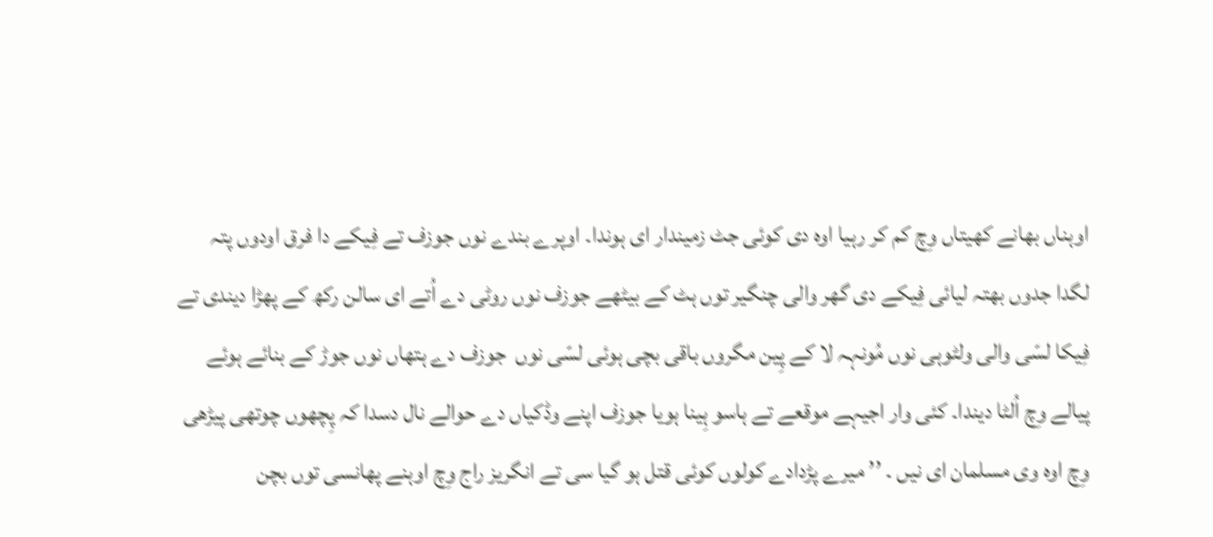اوہناں بھانے کھیتاں وِچ کم کر رہیا اوہ دی کوئی جٹ زمیندار ای ہوندا۔ اوپرے بندے نوں جوزف تے فِیکے دا فرق اودوں پتہ لگدا جدوں بھتہ لیائی فِیکے دی گھر والی چنگیر توں ہٹ کے بیٹھے جوزف نوں روٹی دے اُتے ای سالن رکھ کے پھڑا دیندی تے فِیکا لسّی والی ولٹوہی نوں مُونہہ لا کے پِین مگروں باقی بچی ہوئی لسّی نوں  جوزف دے ہتھاں نوں جوڑ کے بنائے ہوئے پیالے وِچ اُلٹا دیندا۔ کئی وار اجیہے موقعے تے ہاسو ہِینا ہویا جوزف اپنے وڈکیاں دے حوالے نال دسدا کہ پِچھوں چوتھی پیڑھی وِچ اوہ وی مسلمان ای نیں ۔ ’’ میرے پڑدادے کولوں کوئی قتل ہو گیا سی تے انگریز راج وِچ اوہنے پھانسی توں بچن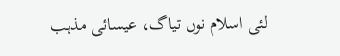لئی اسلام نوں تیاگ، عیسائی مذہب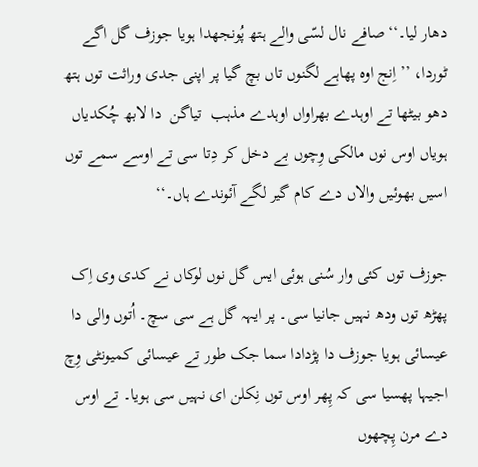دھار لیا۔‘‘صافے نال لسّی والے ہتھ پُونجھدا ہویا جوزف گل اگے ٹوردا، ’’ اِنج اوہ پھاہے لگنوں تاں بچ گیا پر اپنی جدی وراثت توں ہتھ دھو بیٹھا تے اوہدے بھراواں اوہدے مذہب  تیاگن  دا لابھ چُکدیاں ہویاں اوس نوں مالکی وِچوں بے دخل کر دِتا سی تے اوسے سمے توں اسیں بھوئیں والاں دے کام گیر لگے آئوندے ہاں۔‘‘

جوزف توں کئی وار سُنی ہوئی ایس گل نوں لوکاں نے کدی وی اِک پھڑھ توں ودھ نہیں جانیا سی۔ پر ایہہ گل ہے سی سچ۔ اُتوں والی دا عیسائی ہویا جوزف دا پڑدادا سما جک طور تے عیسائی کمیونٹی وِچ اجیہا پھسیا سی کہ پِھر اوس توں نِکلن ای نہیں سی ہویا۔ تے اوس دے مرن پِچھوں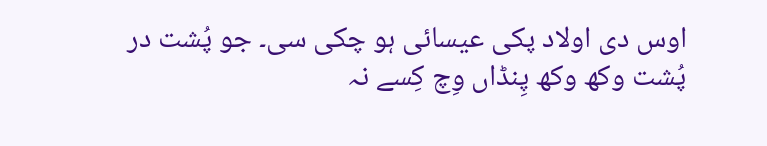اوس دی اولاد پکی عیسائی ہو چکی سی۔ جو پُشت در پُشت وکھ وکھ پِنڈاں وِچ کِسے نہ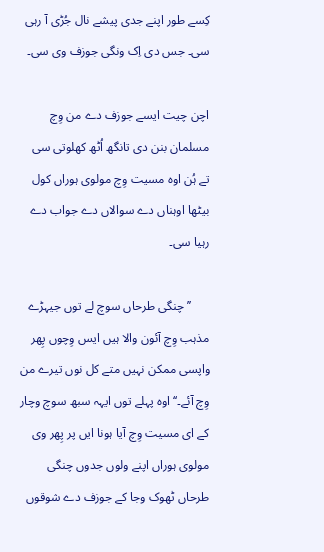کِسے طور اپنے جدی پیشے نال جُڑی آ رہی سی۔ جس دی اِک ونگی جوزف وی سی۔

اچن چیت ایسے جوزف دے من وِچ مسلمان بنن دی تانگھ اُٹھ کھلوتی سی تے ہُن اوہ مسیت وِچ مولوی ہوراں کول بیٹھا اوہناں دے سوالاں دے جواب دے رہیا سی۔

      ’’ چنگی طرحاں سوچ لے توں جیہڑے مذہب وِچ آئون والا ہیں ایس وِچوں پِھر واپسی ممکن نہیں متے کل نوں تیرے من وِچ آئے۔‘‘ اوہ پہلے توں ایہہ سبھ سوچ وچار کے ای مسیت وِچ آیا ہونا ایں پر پِھر وی مولوی ہوراں اپنے ولوں جدوں چنگی طرحاں ٹھوک وجا کے جوزف دے شوقوں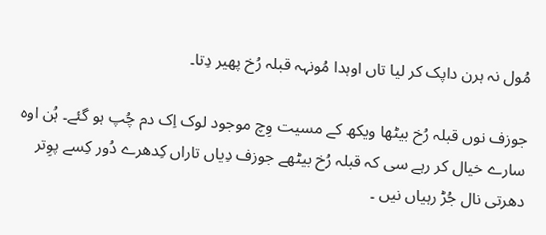مُول نہ ہرن داپک کر لیا تاں اوہدا مُونہہ قبلہ رُخ پھیر دِتا۔

جوزف نوں قبلہ رُخ بیٹھا ویکھ کے مسیت وِچ موجود لوک اِک دم چُپ ہو گئے۔ ہُن اوہ سارے خیال کر رہے سی کہ قبلہ رُخ بیٹھے جوزف دِیاں تاراں کِدھرے دُور کِسے پوِتر دھرتی نال جُڑ رہیاں نیں ۔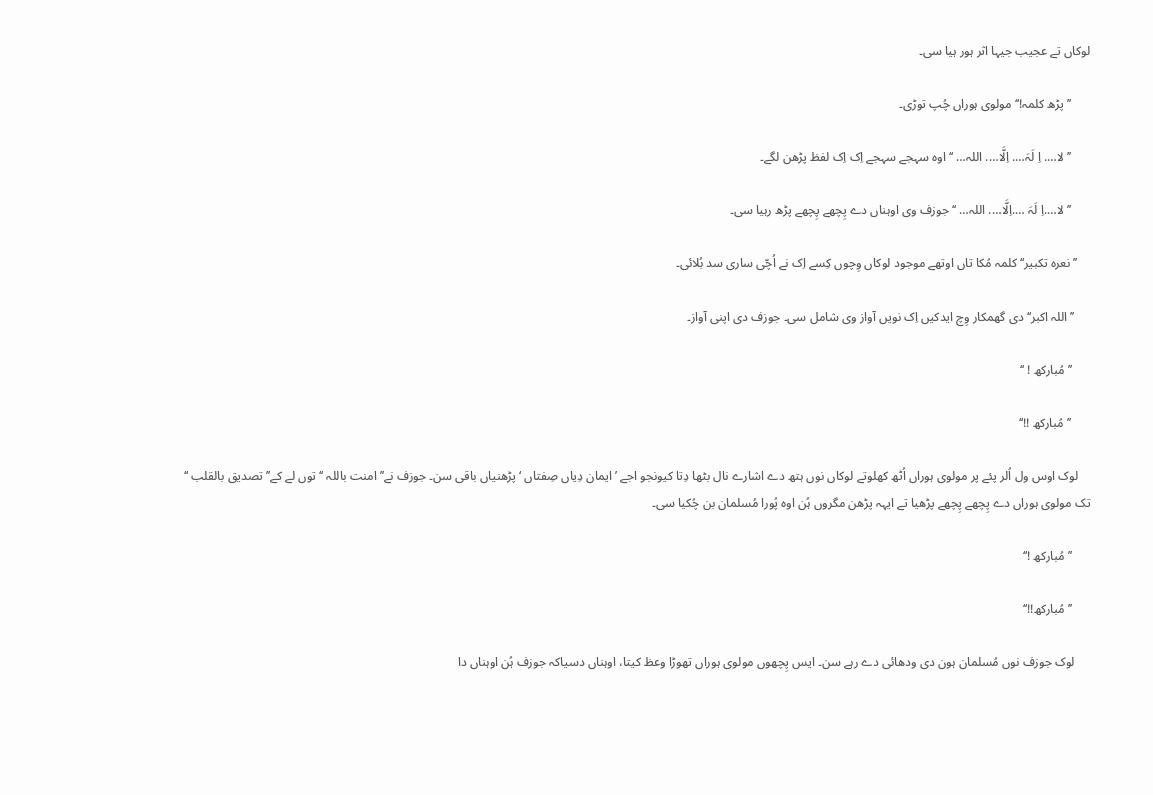لوکاں تے عجیب جیہا اثر ہور ہیا سی۔

      ’’ پڑھ کلمہ!‘‘ مولوی ہوراں چُپ توڑی۔

      ’’ لا…. اِ لَہَ…. اِلَّا…. اللہ… ‘‘ اوہ سہجے سہجے اِک اِک لفظ پڑھن لگے۔

      ’’ لا….اِ لَہَ ….اِلَّا…. اللہ… ‘‘ جوزف وی اوہناں دے پِچھے پِچھے پڑھ رہیا سی۔

    ’’ نعرہ تکبیر‘‘ کلمہ مُکا تاں اوتھے موجود لوکاں وِچوں کِسے اِک نے اُچّی ساری سد بُلائی۔

     ’’ اللہ اکبر‘‘ دی گھمکار وِچ ایدکیں اِک نویں آواز وی شامل سی۔ جوزف دی اپنی آواز۔

      ’’ مُبارکھ ! ‘‘

      ’’ مُبارکھ !!‘‘

    لوک اوس ول اُلر پئے پر مولوی ہوراں اُٹھ کھلوتے لوکاں نوں ہتھ دے اشارے نال بٹھا دِتا کیونجو اجے ’ ایمان دِیاں صِفتاں ‘ پڑھنیاں باقی سن۔ جوزف نے’’ امنت باللہ ‘‘ توں لے کے’’ تصدیق بالقلب ‘‘ تک مولوی ہوراں دے پِچھے پِچھے پڑھیا تے ایہہ پڑھن مگروں ہُن اوہ پُورا مُسلمان بن چُکیا سی۔

      ’’ مُبارکھ !‘‘

      ’’ مُبارکھ!!‘‘

     لوک جوزف نوں مُسلمان ہون دی ودھائی دے رہے سن۔ ایس پِچھوں مولوی ہوراں تھوڑا وعظ کیتا، اوہناں دسیاکہ جوزف ہُن اوہناں دا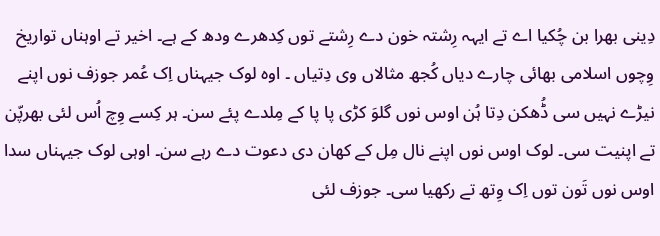دِینی بھرا بن چُکیا اے تے ایہہ رِشتہ خون دے رِشتے توں کِدھرے ودھ کے ہے۔ اخیر تے اوہناں تواریخ وِچوں اسلامی بھائی چارے دیاں کُجھ مثالاں وی دِتیاں ۔ اوہ لوک جیہناں اِک عُمر جوزف نوں اپنے نیڑے نہیں سی ڈُھکن دِتا ہُن اوس نوں گلوَ کڑی پا پا کے مِلدے پئے سن۔ ہر کِسے وِچ اُس لئی بھرپّن تے اپنیت سی۔ لوک اوس نوں اپنے نال مِل کے کھان دی دعوت دے رہے سن۔ اوہی لوک جیہناں سدا اوس نوں تَون توں اِک وِتھ تے رکھیا سی۔ جوزف لئی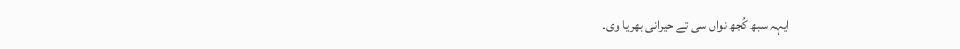ایہہ سبھ کُجھ نواں سی تے حیرانی بھریا وی۔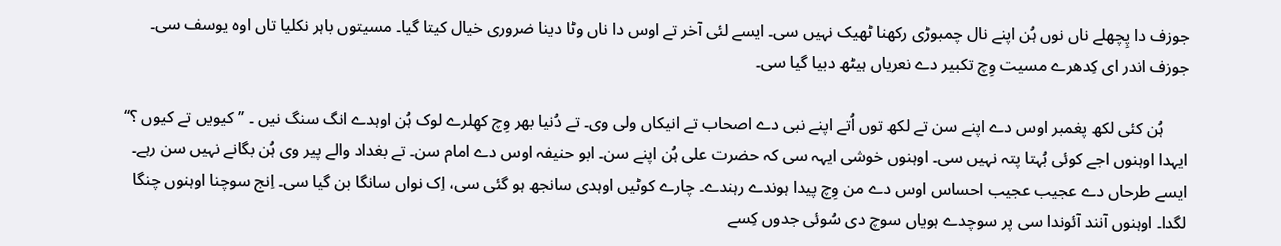جوزف دا پِچھلے ناں نوں ہُن اپنے نال چمبوڑی رکھنا ٹھیک نہیں سی۔ ایسے لئی آخر تے اوس دا ناں وٹا دینا ضروری خیال کیتا گیا۔ مسیتوں باہر نکلیا تاں اوہ یوسف سی۔ جوزف اندر ای کِدھرے مسیت وِچ تکبیر دے نعریاں ہیٹھ دبیا گیا سی۔

      ہُن کئی لکھ پغمبر اوس دے اپنے سن تے لکھ توں اُتے اپنے نبی دے اصحاب تے انیکاں ولی وی۔ تے دُنیا بھر وِچ کھِلرے لوک ہُن اوہدے انگ سنگ نیں ۔ ’’کیویں تے کیوں ؟‘‘ ایہدا اوہنوں اجے کوئی بُہتا پتہ نہیں سی۔ اوہنوں خوشی ایہہ سی کہ حضرت علی ہُن اپنے سن۔ ابو حنیفہ اوس دے امام سن۔ تے بغداد والے پیر وی ہُن بگانے نہیں سن رہے۔ ایسے طرحاں دے عجیب عجیب احساس اوس دے من وِچ پیدا ہوندے رہندے۔ چارے کوٹیں اوہدی سانجھ ہو گئی سی، اِک نواں سانگا بن گیا سی۔ اِنج سوچنا اوہنوں چنگا لگدا۔ اوہنوں آنند آئوندا سی پر سوچدے ہویاں سوچ دی سُوئی جدوں کِسے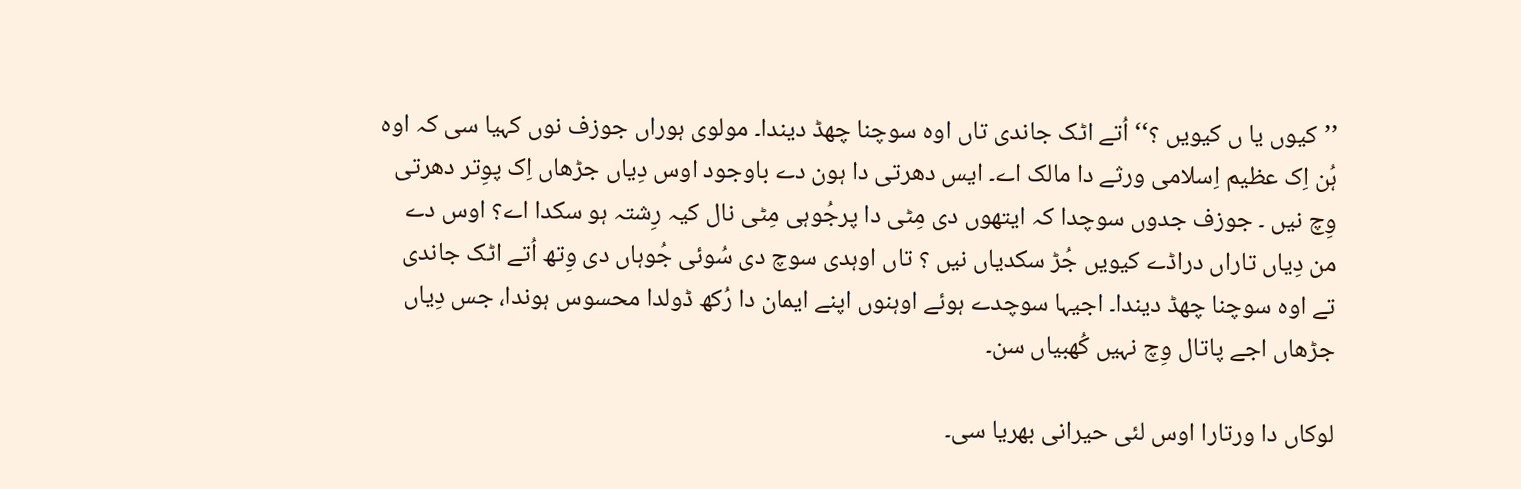’’کیوں یا ں کیویں ؟‘‘ اُتے اٹک جاندی تاں اوہ سوچنا چھڈ دیندا۔ مولوی ہوراں جوزف نوں کہیا سی کہ اوہ ہُن اِک عظیم اِسلامی ورثے دا مالک اے۔ ایس دھرتی دا ہون دے باوجود اوس دِیاں جڑھاں اِک پوِتر دھرتی وِچ نیں ۔ جوزف جدوں سوچدا کہ ایتھوں دی مِٹی دا پرجُوہی مِٹی نال کیہ رِشتہ ہو سکدا اے؟ اوس دے من دِیاں تاراں دراڈے کیویں جُڑ سکدیاں نیں ؟ تاں اوہدی سوچ دی سُوئی جُوہاں دی وِتھ اُتے اٹک جاندی تے اوہ سوچنا چھڈ دیندا۔ اجیہا سوچدے ہوئے اوہنوں اپنے ایمان دا رُکھ ڈولدا محسوس ہوندا، جس دِیاں جڑھاں اجے پاتال وِچ نہیں کُھبیاں سن۔

لوکاں دا ورتارا اوس لئی حیرانی بھریا سی۔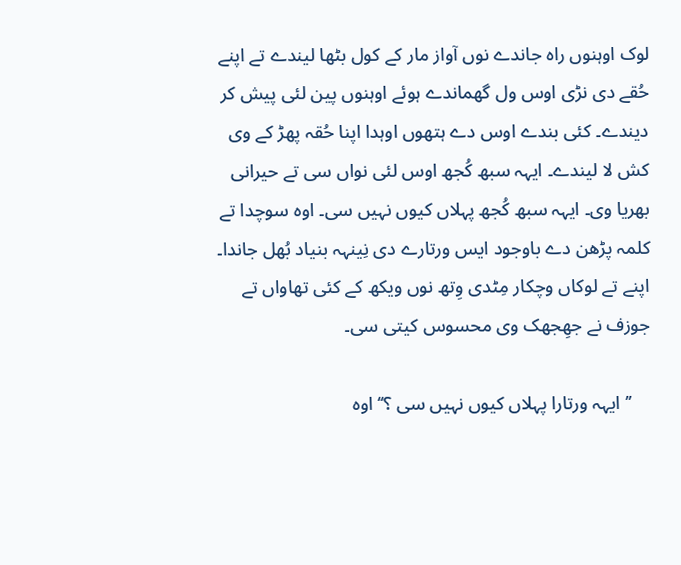لوک اوہنوں راہ جاندے نوں آواز مار کے کول بٹھا لیندے تے اپنے حُقے دی نڑی اوس ول گھماندے ہوئے اوہنوں پین لئی پیش کر دیندے۔ کئی بندے اوس دے ہتھوں اوہدا اپنا حُقہ پھڑ کے وی کش لا لیندے۔ ایہہ سبھ کُجھ اوس لئی نواں سی تے حیرانی بھریا وی۔ ایہہ سبھ کُجھ پہلاں کیوں نہیں سی۔ اوہ سوچدا تے کلمہ پڑھن دے باوجود ایس ورتارے دی نِینہہ بنیاد بُھل جاندا۔ اپنے تے لوکاں وچکار مِٹدی وِتھ نوں ویکھ کے کئی تھاواں تے جوزف نے جھِجھک وی محسوس کیتی سی۔

    ’’ ایہہ ورتارا پہلاں کیوں نہیں سی ؟‘‘ اوہ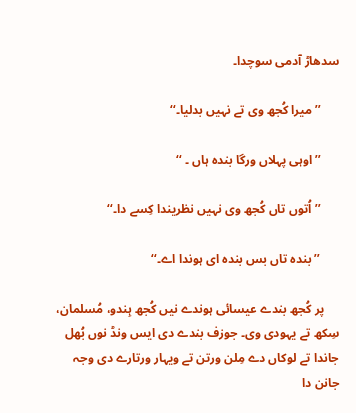سدھاڑ آدمی سوچدا۔

      ’’ میرا کُجھ وی تے نہیں بدلیا۔‘‘

      ’’ اوہی پہلاں ورگا بندہ ہاں ۔ ‘‘

      ’’ اُتوں تاں کُجھ وی نہیں نظریندا کِسے دا۔‘‘

      ’’ بندہ تاں بس بندہ ای ہوندا اے۔‘‘

     پر کُجھ بندے عیسائی ہوندے نیں کُجھ ہِندو، مُسلمان، سِکھ تے یہودی وی۔ جوزف بندے دی ایس ونڈ نوں بُھل جاندا تے لوکاں دے مِلن ورتن تے ویہار ورتارے دی وجہ جانن دا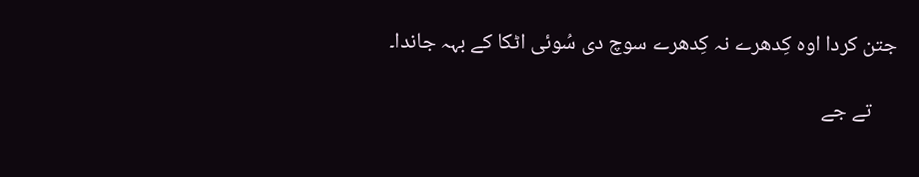جتن کردا اوہ کِدھرے نہ کِدھرے سوچ دی سُوئی اٹکا کے بہہ جاندا۔

     تے جے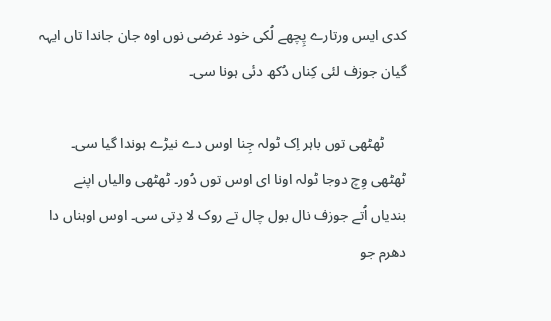کدی ایس ورتارے پِچھے لُکی خود غرضی نوں اوہ جان جاندا تاں ایہہ گیان جوزف لئی کِناں دُکھ دئی ہونا سی۔

      ٹھٹھی توں باہر اِک ٹولہ جِنا اوس دے نیڑے ہوندا گیا سی۔ ٹھٹھی وِچ دوجا ٹولہ اونا ای اوس توں دُور۔ ٹھٹھی والیاں اپنے بندیاں اُتے جوزف نال بول چال تے روک لا دِتی سی۔ اوس اوہناں دا دھرم جو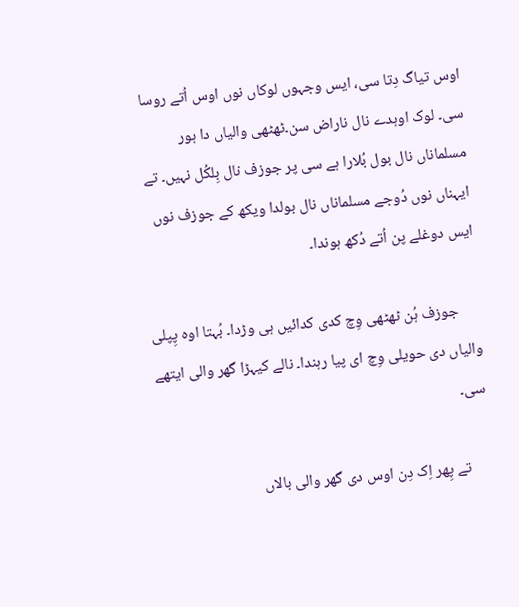اوس تیاگ دِتا سی، ایس وجہوں لوکاں نوں اوس اُتے روسا سی۔ لوک اوہدے نال ناراض سن۔ٹھٹھی والیاں دا ہور مسلماناں نال بول بُلارا ہے سی پر جوزف نال بِلکُل نہیں۔ تے ایہناں نوں دُوجے مسلماناں نال بولدا ویکھ کے جوزف نوں ایس دوغلے پن اُتے دُکھ ہوندا۔

      جوزف ہُن ٹھٹھی وِچ کدی کدائیں ہی وڑدا۔ بُہتا اوہ پِپلی والیاں دی حویلی وِچ ای پیا رہندا۔ نالے کیہڑا گھر والی ایتھے سی۔

      تے پِھر اِک دِن اوس دی گھر والی بالاں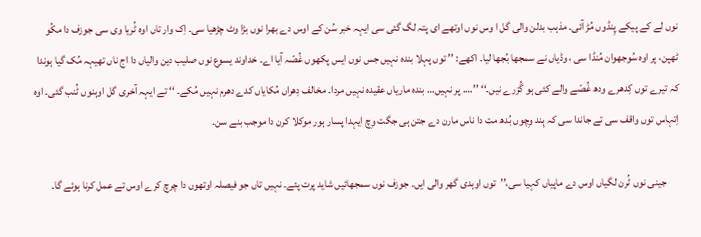نوں لے کے پیکے پِنڈوں مُڑ آئی۔ مذہب بدلن والی گل ا وس نوں اوتھے ای پتہ لگ گئی سی ایہہ خبر سُن کے اوس دے بھرا نوں بڑا وٹ چڑھیا سی۔ اِک وار تاں اوہ ٹُریا وی سی جوزف دا مکُو ٹھپن، پر اوہ سُوجھوان مُنڈا سی ، وڈیاں نے سمجھا بُجھا لیا۔ اکھے: ’’ توں پہلا بندہ نہیں جس نوں ایس پکھوں غُصّہ آیا اے۔ خداوند یسوع نوں صلیب دین والیاں دا اج ناں تھیہہ مُک گیا ہوندا کہ تیرے توں کِدھرے ودھ غُصّے والے کئی ہو گُزرے نیں۔‘‘ ’’…. پر نہیں… بندہ ماریاں عقیدہ نہیں مردا۔ مخالف دِھراں مُکایاں کدے دھرم نہیں مُکے۔ ‘‘ تے ایہہ آخری گل اوہنوں ٹُنب گئی۔ اوہ اِتہاس توں واقف سی تے جاندا سی کہ ہِند وِچوں بُدھ مت دا ناس مارن دے جتن ہی جگت وِچ ایہدا پسار ہور موکلا کرن دا موجب بنے سن۔

      جینی نوں ٹُرن لگیاں اوس دے ماپیاں کہیا سی،’’توں اوہدی گھر والی ایں۔ جوزف نوں سمجھائیں شاید پرت پئے۔ نہیں تاں جو فیصلہ اوتھوں دا چرچ کرے اوس تے عمل کرنا ہوئے گا۔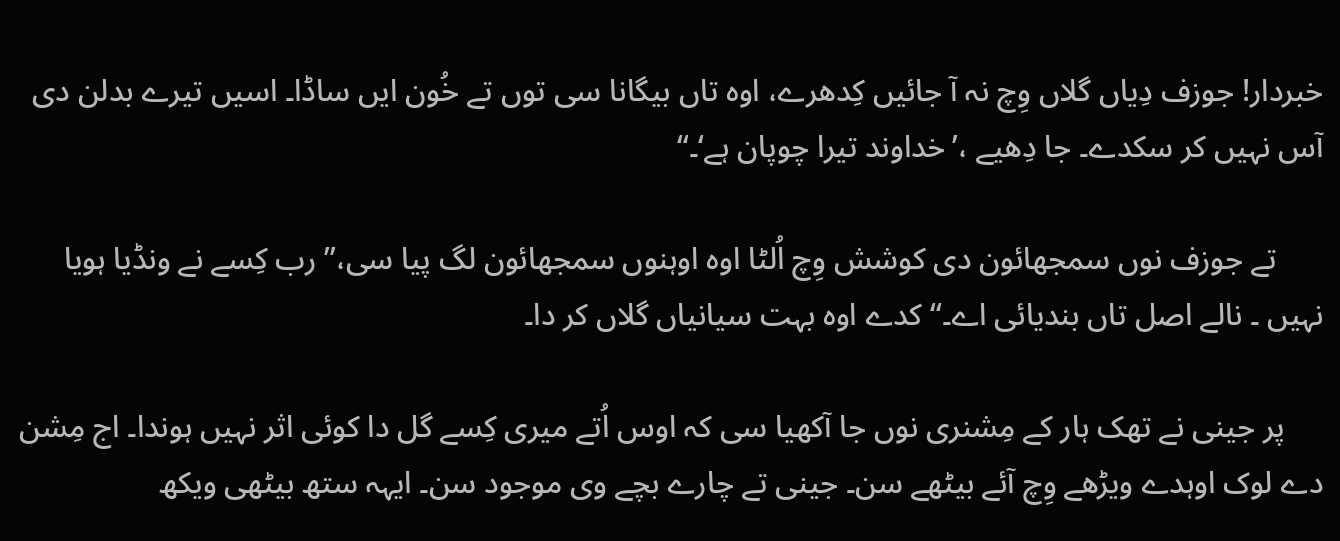خبردار! جوزف دِیاں گلاں وِچ نہ آ جائیں کِدھرے، اوہ تاں بیگانا سی توں تے خُون ایں ساڈا۔ اسیں تیرے بدلن دی آس نہیں کر سکدے۔ جا دِھیے ،’خداوند تیرا چوپان ہے‘۔‘‘

      تے جوزف نوں سمجھائون دی کوشش وِچ اُلٹا اوہ اوہنوں سمجھائون لگ پیا سی،’’رب کِسے نے ونڈیا ہویا نہیں ۔ نالے اصل تاں بندیائی اے۔‘‘ کدے اوہ بہت سیانیاں گلاں کر دا۔

     پر جینی نے تھک ہار کے مِشنری نوں جا آکھیا سی کہ اوس اُتے میری کِسے گل دا کوئی اثر نہیں ہوندا۔ اج مِشن دے لوک اوہدے ویڑھے وِچ آئے بیٹھے سن۔ جینی تے چارے بچے وی موجود سن۔ ایہہ ستھ بیٹھی ویکھ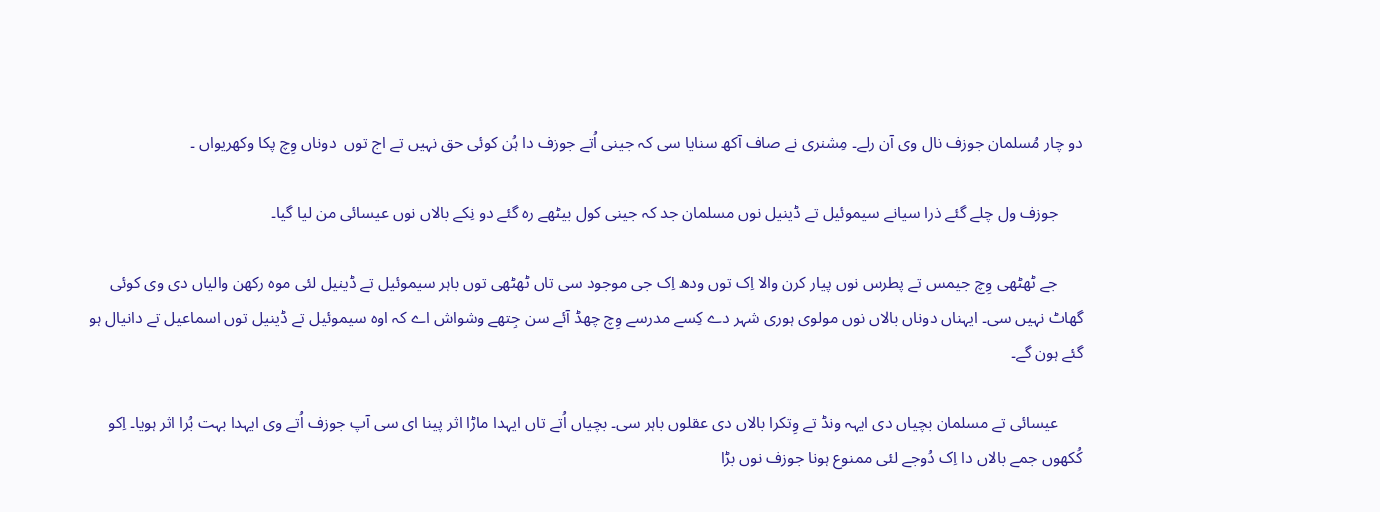دو چار مُسلمان جوزف نال وی آن رلے۔ مِشنری نے صاف آکھ سنایا سی کہ جینی اُتے جوزف دا ہُن کوئی حق نہیں تے اج توں  دوناں وِچ پکا وکھریواں ۔

      جوزف ول چلے گئے ذرا سیانے سیموئیل تے ڈینیل نوں مسلمان جد کہ جینی کول بیٹھے رہ گئے دو نِکے بالاں نوں عیسائی من لیا گیا۔

      جے ٹھٹھی وِچ جیمس تے پطرس نوں پیار کرن والا اِک توں ودھ اِک جی موجود سی تاں ٹھٹھی توں باہر سیموئیل تے ڈینیل لئی موہ رکھن والیاں دی وی کوئی گھاٹ نہیں سی۔ ایہناں دوناں بالاں نوں مولوی ہوری شہر دے کِسے مدرسے وِچ چھڈ آئے سن جِتھے وشواش اے کہ اوہ سیموئیل تے ڈینیل توں اسماعیل تے دانیال ہو گئے ہون گے۔

      عیسائی تے مسلمان بچیاں دی ایہہ ونڈ تے وِتکرا بالاں دی عقلوں باہر سی۔ بچیاں اُتے تاں ایہدا ماڑا اثر پینا ای سی آپ جوزف اُتے وی ایہدا بہت بُرا اثر ہویا۔ اِکو کُکھوں جمے بالاں دا اِک دُوجے لئی ممنوع ہونا جوزف نوں بڑا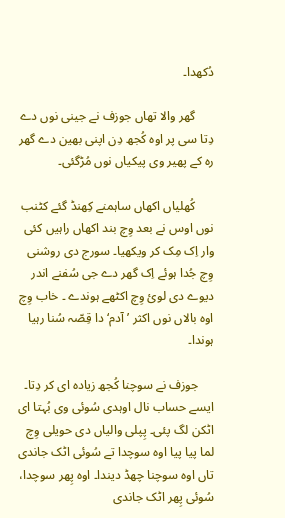دُکھدا۔

      گھر والا تھاں جوزف نے جینی نوں دے دِتا سی پر اوہ کُجھ دِن اپنی بھین دے گھر رہ کے پھیر وی پیکیاں نوں مُڑگئی۔

      کُھلیاں اکھاں ساہمنے کِھنڈ گئے کٹنب نوں اوس نے بعد وِچ بند اکھاں راہیں کئی وار اِک مِک کر ویکھیا۔ سورج دی روشنی وِچ جُدا ہوئے اِک گھر دے جی سُفنے اندر دیوے دی لوئ وِچ اکٹھے ہوندے ۔ خاب وِچ اوہ بالاں نوں اکثر ’آدم‘ دا قِصّہ سُنا رہیا ہوندا۔

     جوزف نے سوچنا کُجھ زیادہ ای کر دِتا۔ ایسے حساب نال اوہدی سُوئی وی بُہتا ای اٹکن لگ پئی۔ پِپلی والیاں دی حویلی وِچ لما پیا پیا اوہ سوچدا تے سُوئی اٹک جاندی تاں اوہ سوچنا چھڈ دیندا۔ اوہ پِھر سوچدا، سُوئی پِھر اٹک جاندی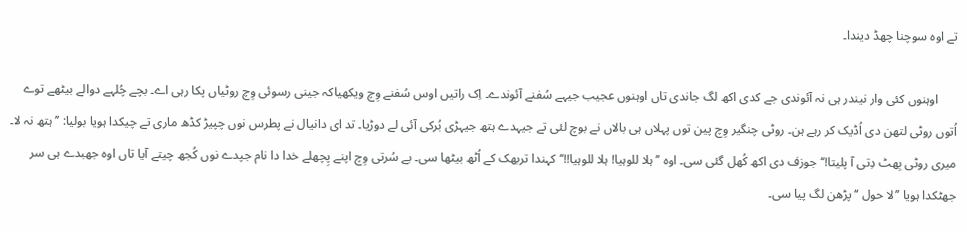تے اوہ سوچنا چھڈ دیندا۔

      اوہنوں کئی وار نیندر ہی نہ آئوندی جے کدی اکھ لگ جاندی تاں اوہنوں عجیب جیہے سُفنے آئوندے۔ اِک راتیں اوس سُفنے وِچ ویکھیاکہ جینی رسوئی وِچ روٹیاں پکا رہی اے۔ بچے چُلہے دوالے بیٹھے توے اُتوں روٹی لتھن دی اُڈیک کر رہے ہن۔ روٹی چنگیر وِچ پین توں پہلاں ہی بالاں نے بوچ لئی تے جیہدے ہتھ جیہڑی بُرکی آئی لے دوڑیا۔ تد ای دانیال نے پطرس نوں چپیڑ کڈھ ماری تے چیکدا ہویا بولیا: ’’ ہتھ نہ لا۔ میری روٹی بِھٹ دِتی آ پلیتا!‘‘ جوزف دی اکھ کُھل گئی سی۔ اوہ ’’ہلا للوہیا! ہلا للوہیا!!‘‘ کہندا تربھک کے اُٹھ بیٹھا سی۔ بے سُرتی وِچ اپنے پِچھلے خدا دا نام جپدے نوں کُجھ چیتے آیا تاں اوہ جھبدے ہی سر جھٹکدا ہویا ’’لا حول ‘‘پڑھن لگ پیا سی۔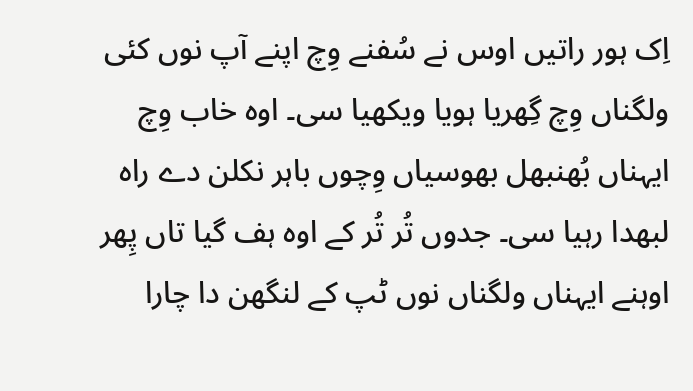اِک ہور راتیں اوس نے سُفنے وِچ اپنے آپ نوں کئی ولگناں وِچ گِھریا ہویا ویکھیا سی۔ اوہ خاب وِچ ایہناں بُھنبھل بھوسیاں وِچوں باہر نکلن دے راہ لبھدا رہیا سی۔ جدوں تُر تُر کے اوہ ہف گیا تاں پِھر اوہنے ایہناں ولگناں نوں ٹپ کے لنگھن دا چارا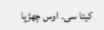کیتا سی۔ اوس چھڑپا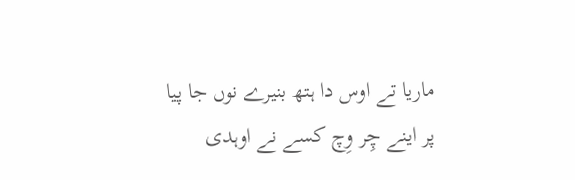ماریا تے اوس دا ہتھ بنیرے نوں جا پیا پر اینے چِر وِچ کسے نے اوہدی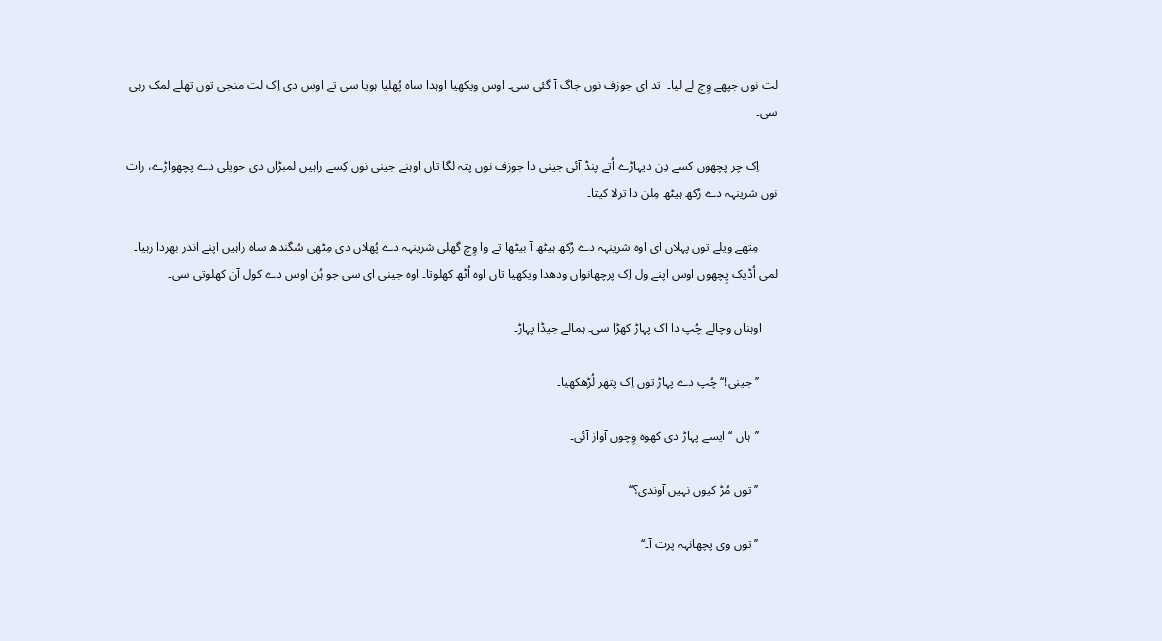لت نوں جپھے وِچ لے لیا۔  تد ای جوزف نوں جاگ آ گئی سی۔ اوس ویکھیا اوہدا ساہ پُھلیا ہویا سی تے اوس دی اِک لت منجی توں تھلے لمک رہی سی۔

      اِک چر پچھوں کسے دِن دیہاڑے اُتے پنڈ آئی جینی دا جوزف نوں پتہ لگا تاں اوہنے جینی نوں کِسے راہیں لمبڑاں دی حویلی دے پچھواڑے، رات نوں شرینہہ دے رُکھ ہیٹھ مِلن دا ترلا کیتا۔

      مِتھے ویلے توں پہلاں ای اوہ شرینہہ دے رُکھ ہیٹھ آ بیٹھا تے وا وِچ گھلی شرینہہ دے پُھلاں دی مِٹھی سُگندھ ساہ راہیں اپنے اندر بھردا رہیا۔ لمی اُڈیک پِچھوں اوس اپنے ول اِک پرچھانواں ودھدا ویکھیا تاں اوہ اُٹھ کھلوتا۔ اوہ جینی ای سی جو ہُن اوس دے کول آن کھلوتی سی۔

     اوہناں وچالے چُپ دا اک پہاڑ کھڑا سی۔ ہمالے جیڈا پہاڑ۔

      ’’جینی!‘‘چُپ دے پہاڑ توں اِک پتھر لُڑھکھیا۔

      ’’ہاں ‘‘ ایسے پہاڑ دی کھوہ وِچوں آواز آئی۔

      ’’ توں مُڑ کیوں نہیں آوندی؟‘‘

      ’’ توں وی پچھانہہ پرت آ۔‘‘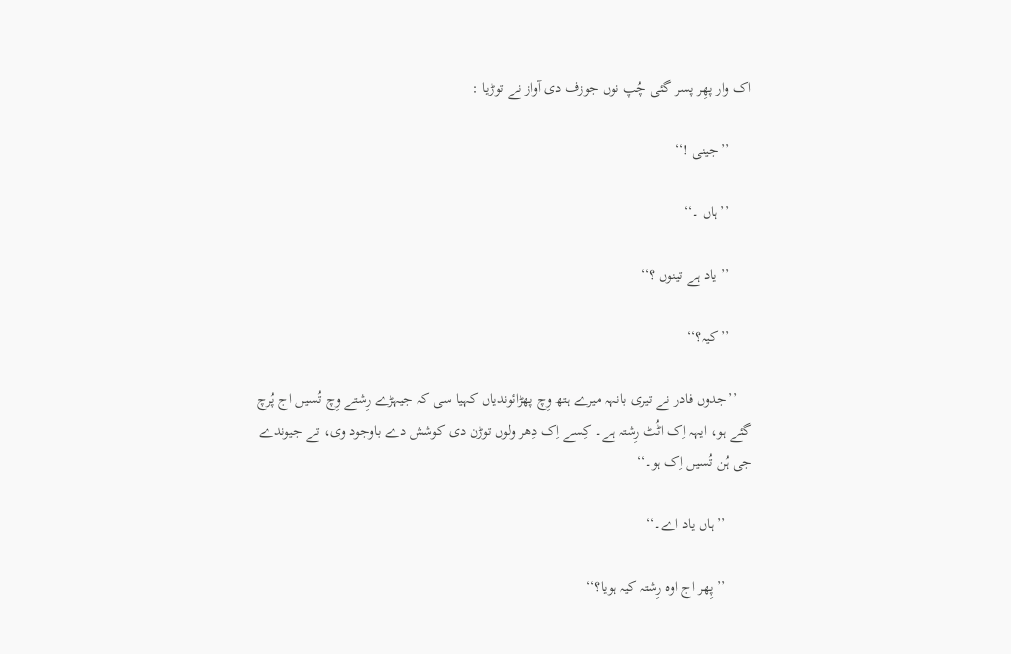اک وار پھِر پسر گئی چُپ نوں جوزف دی آواز نے توڑیا :

      ’’جینی !‘‘

      ’’ہاں ۔‘‘

      ’’ یاد ہے تینوں ؟‘‘

      ’’کیہ؟‘‘

    ’’جدوں فادر نے تیری بانہہ میرے ہتھ وِچ پھڑائوندیاں کہیا سی کہ جیہڑے رِشتے وِچ تُسیں اج پُرچ گئے ہو، ایہہ اِک اٹُٹ رِشتہ ہے۔ کِسے اِک دِھر ولوں توڑن دی کوشش دے باوجود وی، تے جیوندے جی ہُن تُسیں اِک ہو۔‘‘

       ’’ہاں یاد اے۔‘‘

       ’’پِھر اج اوہ رِشتہ کیہ ہویا؟‘‘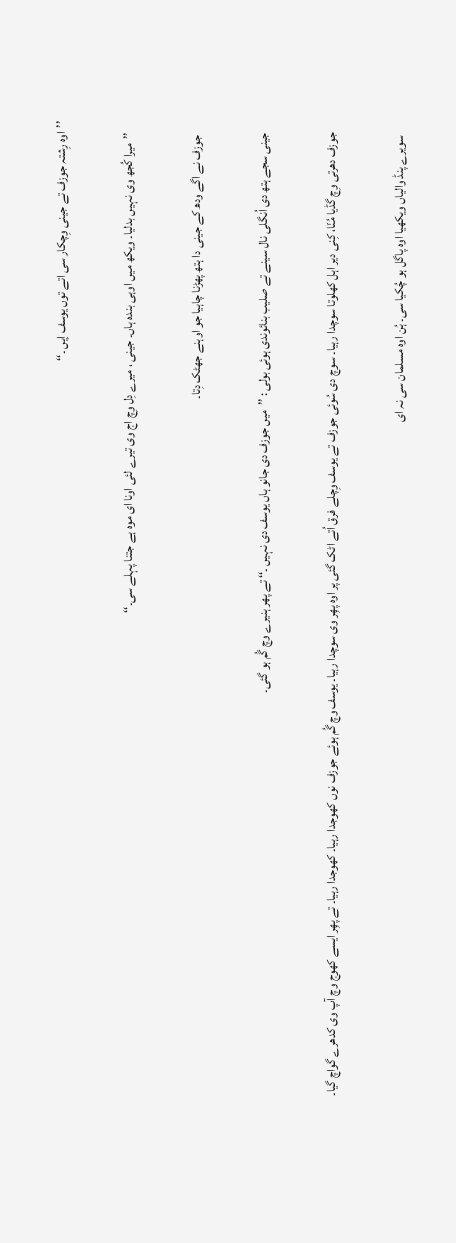’’اوہ رِشتہ جوزف تے جینی وِچکار سی اتے توں یوسف اِیں ۔‘‘

     ’’میرا کُجھ وی نہیں بدلیا۔ ویکھ میں اوہی بندہ ہاں۔ جینی ، میرے دِل وِچ اج وی تیرے لئی اونا ای موہ ہے جتنا پہلے سی۔‘‘

      جوزف نے اگے ودھ کے جینی دا ہتھ پھڑنا چاہیا جو اوہنے جھٹک دِتا۔

     جینی سجے ہتھ دی اُنگلی نال سینے تے صلیب بنائوندی ہوئی بولی : ’’میں جوزف دی جانو ہاں یوسف دی نہیں ۔‘‘ تے پھر ہنیرے وچ گُم ہو گئی۔

     جوزف دھرتی وِچ گڈیا مُنّا، کِنی دیر اہل کھلوتا سوچدا رہیا۔ سوچ دی سُوئی جوزف تے یوسف وِچلے فرق اُتے اٹک گئی پر اوہ پھِر وی سوچدا رہیا۔ یوسف وچ گُم ہوئے جوزف نوں کھوجدا رہیا۔ کھوجدا رہیا۔ تے پھِر ایسے کھوج وچ آپ وی کدھرے گواچ گیا۔

      سویرے پنڈ والیاں ویکھیا اوہ پاگل ہو چُکیا سی۔ ہُن اوہ مسلمان سی نہ ای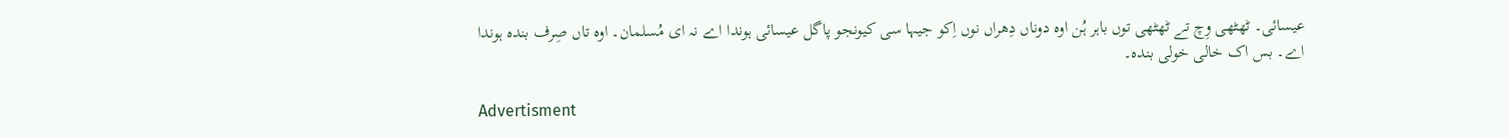عیسائی۔ ٹھٹھی وِچ تے ٹھٹھی توں باہر ہُن اوہ دوناں دِھراں نوں اِکو جیہا سی کیونجو پاگل عیسائی ہوندا اے نہ ای مُسلمان۔ اوہ تاں صِرف بندہ ہوندا اے۔ بس اک خالی خولی بندہ۔

Advertisment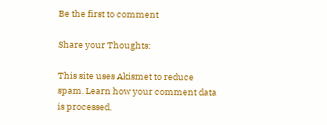Be the first to comment

Share your Thoughts:

This site uses Akismet to reduce spam. Learn how your comment data is processed.